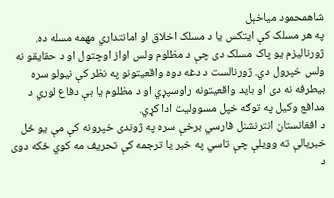شاهمحمود میاخېل
په هر مسلک کې ایتکس یا د مسلک اخلاق او امانتداري مهمه مسله ده. ژورنالیزم یو پاک مسلک دی چې د مظلوم ولس اواز اوچتول او د حقایقو نه ولس خپرول دي. ژورنالست د دغه دوه واقعیتونو په نظر کې نیولو سره بیطرفه نه دی او باید واقعیتونه راوسپړي او د مظلوم یا بې دفاع لوري د مدافع وکیل په توګه خپل مسوولیت ادا کړي.
د افغانستان انترنشنل فارسي برخې سره په ژوندی خپرونه کې مې یو ځل خبریالې ته وویلې چې تاسي په خبر یا ترجمه کې تحریف مه کوي ځکه دوی د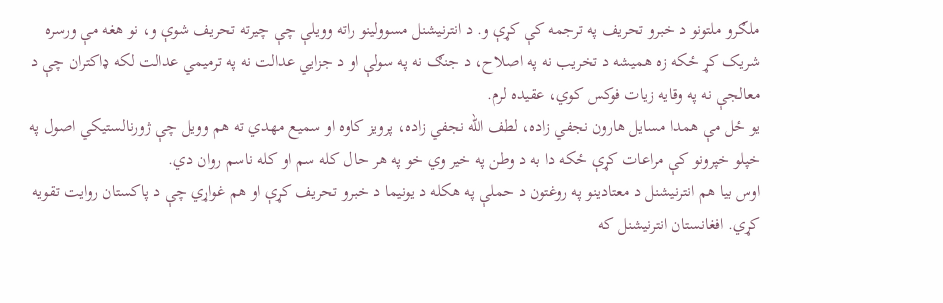ملګرو ملتونو د خبرو تحریف په ترجمه کې کړې و. د انترنیشنل مسوولینو راته وویلې چې چیرته تحریف شوې و، نو هغه مې ورسره شریک کړ ځکه زه همیشه د تخریب نه په اصلاح، د جنګ نه په سولې او د جزایي عدالت نه په ترمیمي عدالت لکه ډاکتران چې د معالجې نه په وقایه زیات فوکس کوي، عقیده لرم.
یو ځل مې همدا مسایل هارون نجفي زاده، لطف الله نجفي زاده، پرویز کاوه او سمیع مهدي ته هم وویل چې ژورنالستیکي اصول په خپلو خپرونو کې مراعات کړې ځکه دا به د وطن په خیر وي خو په هر حال کله سم او کله ناسم روان دي.
اوس بیا هم انترنیشنل د معتادینو په روغتون د حملې په هکله د یونیما د خبرو تحریف کړې او هم غواړي چې د پاکستان روایت تقویه کړي. افغانستان انترنیشنل که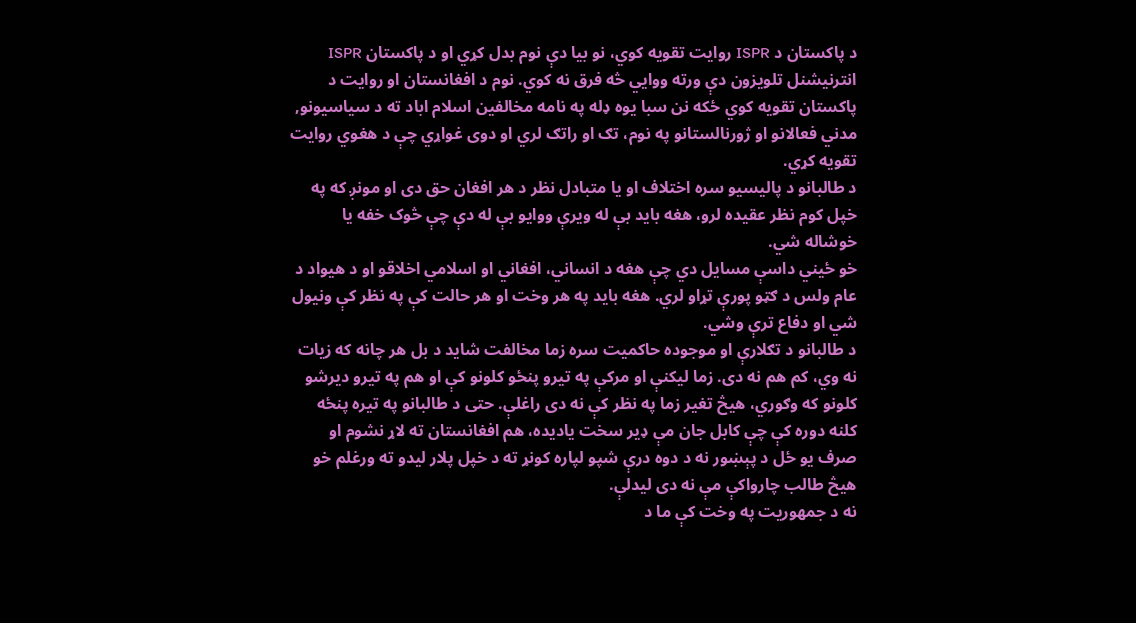د پاکستان د ISPR روایت تقویه کوي، نو بیا دې نوم بدل کړي او د پاکستان ISPR انترنیشنل تلویزون دې ورته ووایي څه فرق نه کوي. نوم د افغانستان او روایت د پاکستان تقویه کوي ځکه نن سبا یوه ډله په نامه مخالفین اسلام اباد ته د سیاسیونو, مدني فعالانو او ژورنالستانو په نوم، تګ او راتګ لري او دوی غواړي چې د هغوي روایت تقویه کړي.
د طالبانو د پالیسیو سره اختلاف او یا متبادل نظر د هر افغان حق دی او مونږ که په خپل کوم نظر عقیده لرو، هغه باید بې له ویرې ووایو بې له دې چې څوک خفه یا خوشاله شي.
خو ځیني داسې مسایل دي چې هغه د انساني، افغاني او اسلامي اخلاقو او د هیواد د عام ولس د ګټو پورې تړاو لري. هغه باید په هر وخت او هر حالت کې په نظر کې ونیول شي او دفاع ترې وشي.
د طالبانو د تګلارې او موجوده حاکمیت سره زما مخالفت شاید د بل هر چانه که زیات نه وي، کم هم نه دی. زما لیکنې او مرکې په تیرو پنځو کلونو کې او هم په تیرو دیرشو کلونو که وګوري، هیڅ تغیر زما په نظر کې نه دی راغلې. حتی د طالبانو په تیره پنځه کلنه دوره کې چې کابل جان مې ډیر سخت یادیده، هم افغانستان ته لاړ نشوم او صرف یو ځل د پېښور نه د دوه درې شپو لپاره کونړ ته د خپل پلار لیدو ته ورغلم خو هیڅ طالب چارواکې مې نه دی لیدلې.
نه د جمهوریت په وخت کې ما د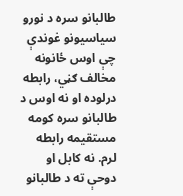طالبانو سره د نورو سیاسیونو غوندې چې اوس ځانونه مخالف ګڼي، رابطه درلوده او نه اوس د طالبانو سره کومه مستقیمه رابطه لرم. نه کابل او دوحې ته د طالبانو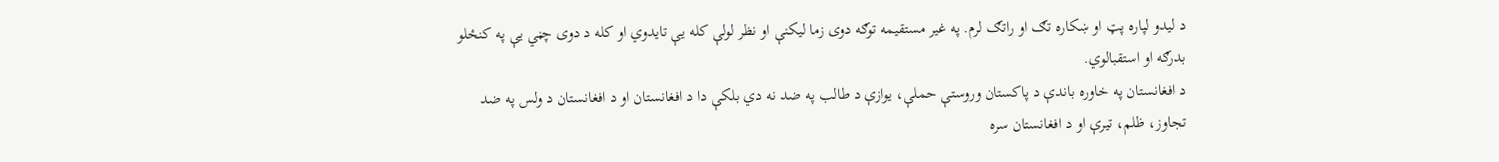د لیدو لپاره پټ او ښکاره تګ او راتګ لرم. په غیر مستقیمه توګه دوی زما لیکنې او نظر لولې کله یې تایدوي او کله د دوی چڼي یې په کنځلو بدرګه او استقبالوي.
د افغانستان په خاوره باندې د پاکستان وروستې حملې، یوازې د طالب په ضد نه دي بلکې دا د افغانستان او د افغانستان د ولس په ضد تجاوز، ظلم، تیرې او د افغانستان سره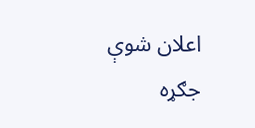اعلان شوې جګړه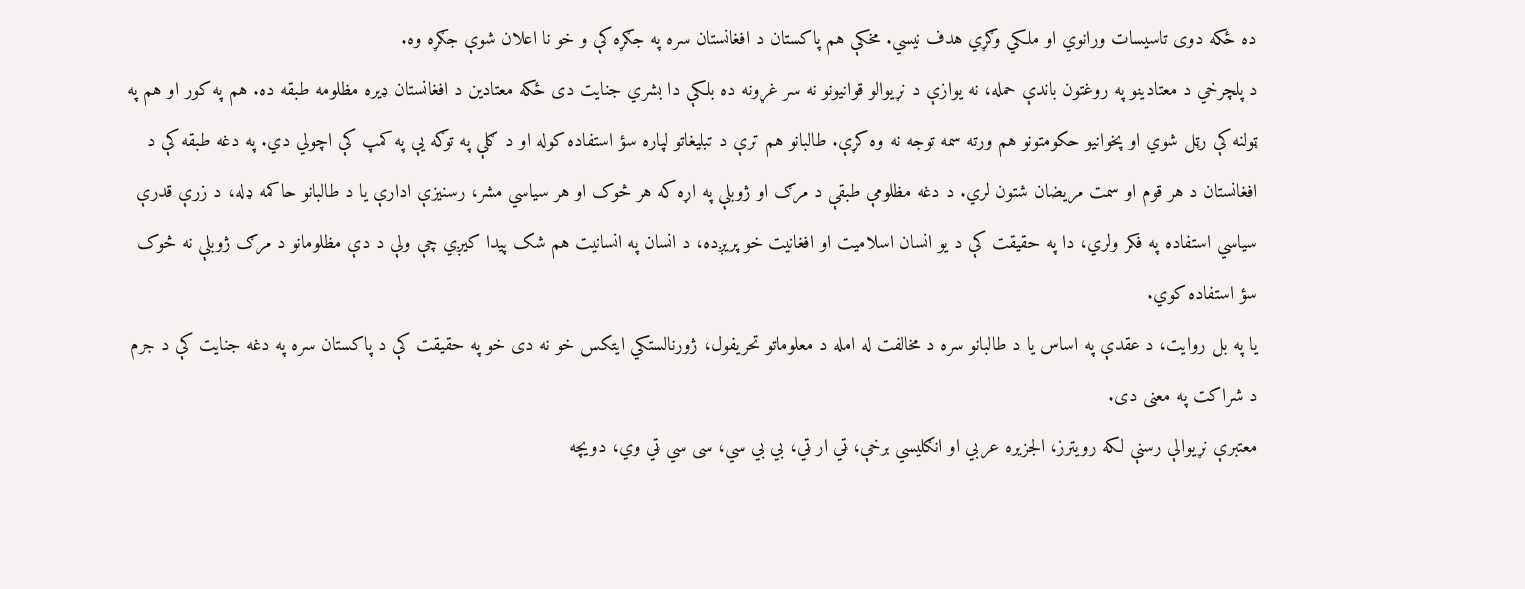ده ځکه دوی تاسیسات ورانوي او ملکي وګړي هدف نیسي. مخکې هم پاکستان د افغانستان سره په جګړه کې و خو نا اعلان شوې جګړه وه.
د پلچرخي د معتادینو په روغتون باندې حمله، نه یوازې د نړیوالو قوانیونو نه سر غړونه ده بلکې دا بشري جنایت دی ځکه معتادین د افغانستان ډیره مظلومه طبقه ده. هم په کور او هم په ټولنه کې رټل شوي او پخوانیو حکومتونو هم ورته سمه توجه نه وه کړې. طالبانو هم ترې د تبلیغاتو لپاره سؤ استفاده کوله او د ګلې په توګه یې په کمپ کې اچولي دي. په دغه طبقه کې د افغانستان د هر قوم او سمت مریضان شتون لري. د دغه مظلومې طبقې د مرګ او ژوبلې په اړه که هر څوک او هر سیاسي مشر، رسنیزې ادارې یا د طالبانو حاکمه ډله، د زرې قدرې سیاسي استفاده په فکر ولري، دا په حقیقت کې د یو انسان اسلامیت او افغانیت خو پریږده، د انسان په انسانیت هم شک پیدا کیږي چې ولې د دې مظلومانو د مرګ ژوبلې نه څوک سؤ استفاده کوي.
یا په بل روایت، د عقدې په اساس یا د طالبانو سره د مخالفت له امله د معلوماتو تحریفول، ژورنالستکي ایتکس خو نه دی خو په حقیقت کې د پاکستان سره په دغه جنایت کې د جرم د شراکت په معنی دی.
معتبرې نړیوالې رسنې لکه رویترز، الجزیره عربي او انګلیسي برخې، ټي ار ټي، بي بي سي، سی سي ټي وي، دویچه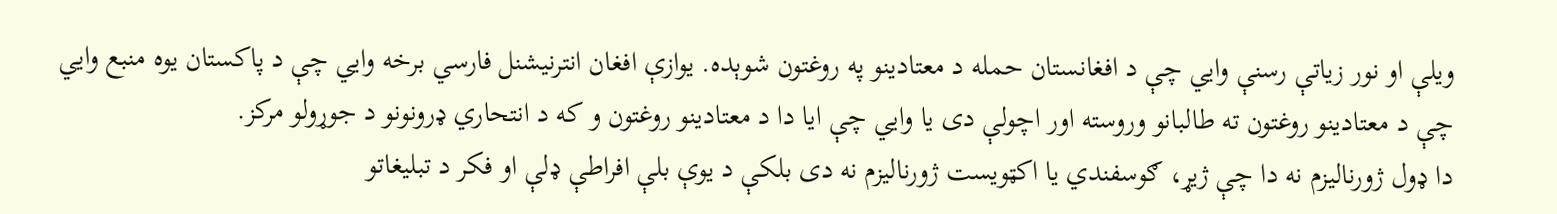ویلې او نور زیاتې رسنې وایي چې د افغانستان حمله د معتادینو په روغتون شوېده. یوازې افغان انترنیشنل فارسي برخه وایي چې د پاکستان یوه منبع وایي چې د معتادینو روغتون ته طالبانو وروسته اور اچولې دی یا وایي چې ایا دا د معتادینو روغتون و که د انتحاري ډرونونو د جوړولو مرکز.
دا ډول ژورنالیزم نه دا چې ژیړ، ګوسفندي یا اکټویست ژورنالیزم نه دی بلکې د یوې بلې افراطې ډلې او فکر د تبلیغاتو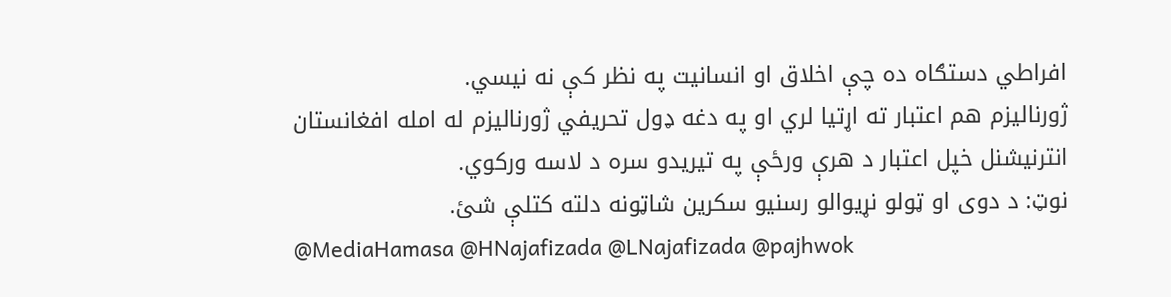افراطي دستګاه ده چې اخلاق او انسانیت په نظر کې نه نیسي.
ژورنالیزم هم اعتبار ته اړتیا لري او په دغه ډول تحریفي ژورنالیزم له امله افغانستان انترنیشنل خپل اعتبار د هرې ورځې په تیریدو سره د لاسه ورکوي.
نوټ: د دوی او ټولو نړیوالو رسنیو سکرین شاټونه دلته کتلې شئ.
@MediaHamasa @HNajafizada @LNajafizada @pajhwok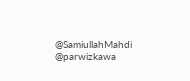@SamiullahMahdi @parwizkawa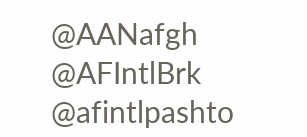@AANafgh @AFIntlBrk @afintlpashto